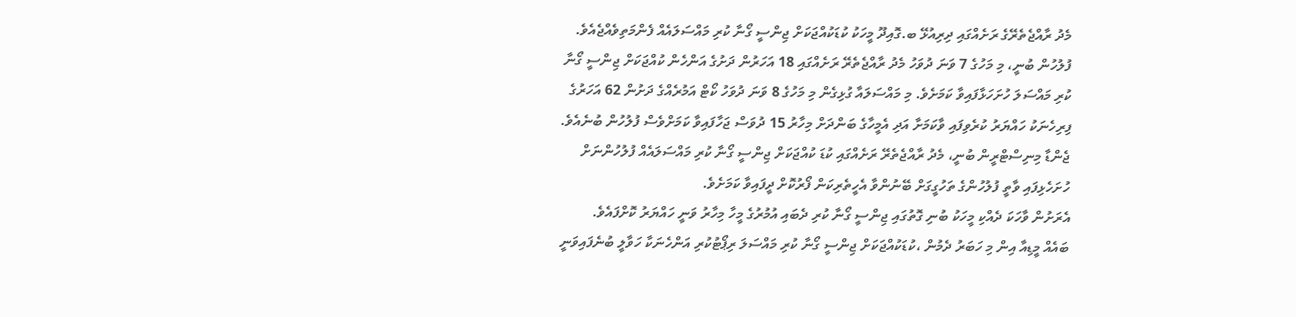މެދު ރާއްޖެތެރޭގެ ރަށެއްގައި ދިރިއުޅޭ ބ.ގޮއިދޫ މީހަކު ކުޑަކުއްޖަކަށް ޖިންސީ ގޯނާ ކުރި މައްސަލައެއް ފެންމަތިވެއްޖެއެވެ.
ފުލުހުން ބުނީ، މި މަހުގެ 7 ވަނަ ދުވަހު މެދު ރާއްޖެތެރޭ ރަށެއްގައި 18 އަހަރުން ދަށުގެ އަންހެން ކުއްޖަކަށް ޖިންސީ ގޯނާ ކުރި މައްސަލަ ހުށަހަޅާފައިވާ ކަމަށެވެ. މި މައްސަލައާ ގުޅިގެން މި މަހުގެ 8 ވަނަ ދުވަހު ކޯޓް އަމުރެއްގެ ދަށުން 62 އަހަރުގެ ފިރިހެނަކު ހައްޔަރު ކުރެވިފައި ވާކަމަށާ އަދި އެމީހާގެ ބަންދަށް މިހާރު 15 ދުވަސް ޖަހާފައިވާ ކަމަށްވެސް ފުލުހުން ބުނެއެވެ.
ޖެންޑާ މިނިސްޓްރީން ބުނީ، މެދު ރާއްޖެތެރޭ ރަށެއްގައި ކުޑަ ކުއްޖަކަށް ޖިންސީ ގޯނާ ކުރި މައްސަލައެއް ފުލުހުންނަށް ހުށަހެޅިފައި ވާތީ ފުލުހުންގެ ތަހުގީގަށް ބޭނުންވާ އެހީތެރިކަން ފޯރުކޮށް ދީފައިވާ ކަމަށެވެ.
އެރަށުން ވާހަކަ ދެއްކި މީހަކު ބުނި ގޮތުގައި ޖިންސީ ގޯނާ ކުރި ދެބައި އުމުރުގެ މީހާ މިހާރު ވަނީ ހައްޔަރު ކޮށްފައެވެ.
ބައެއް މީޑިއާ އިން މި ހަބަރު ދެމުން ،ކުޑަކުއްޖަކަށް ޖިންސީ ގޯނާ ކުރި މައްސަލަ ރިޕޯޓުކުރި އަންހެނަކާ ހަވާލީ ބުނެފައިވަނީ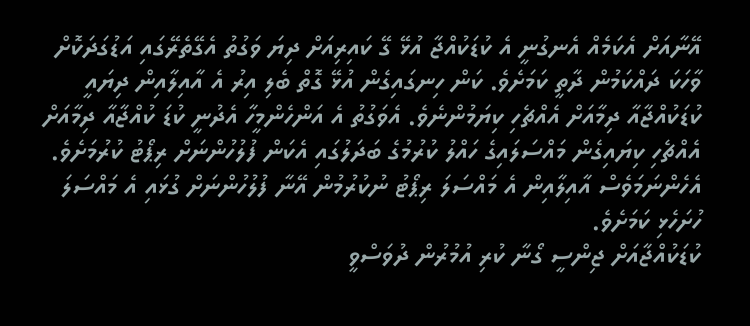އޭނާއަށް އެކަމެއް އެނގުނީ އެ ކުޑަކުއްޖާ އުޅޭ ގޭ ކައިރިއަށް ދިޔަ ވަގުތު އެގޭތެރޭގައި އަޑުގަދަކޮށް ވާހަކަ ދައްކަމުން ދާތީ ކަމަށެވެ. ކަން ހިނގައިގެން އުޅޭ ގޮތް ބެލި އިރު އެ އާއިލާއިން ދިޔައީ ކުޑަކުއްޖާއާ ދިމާއަށް އެއްޗެހި ކިޔަމުންނެވެ. އެވަގުތު އެ އަންހެންމީހާ އެދުނީ ކުޑަ ކުއްޖާއާ ދިމާއަށް އެއްޗެހި ކިޔައިގެން މައްސަލައިގެ ހައްލު ކުރުމުގެ ބަދަލުގައި އެކަން ފުލުހުންނަށް ރިޕޯޓު ކުރުމަށެވެ.
އެހެންނަމަވެސް އާއިލާއިން އެ މައްސަލަ ރިޕޯޓު ނުކުރުމުން އޭނާ ފުލުހުންނަށް ގުޅައި އެ މައްސަލަ ހުށަހެޅި ކަމަށެވެ.
ކުޑަކުއްޖާއަށް ޖިންސީ ގޯނާ ކުރި އުމުރުން ދުވަސްވީ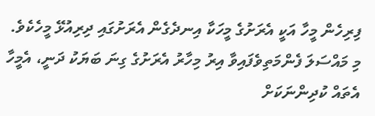ފިރިހެން މީހާ އަކީ އެރަށުގެ މީހަކާ އިނދެގެން އެރަށުގައި ދިރިއުޅޭ މީހެކެވެ. މި މައްސަލަ ފެންމަތިވެފައިވާ އިރު މިހާރު އެރަށުގެ ގިނަ ބަޔަކު ދަނީ، އެމީހާ އެތައް ކުދިންނަކަށް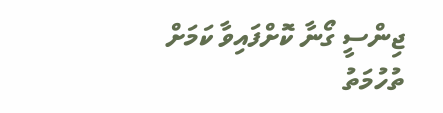ޖިންސީ ގޯނާ ކޮށްފައިވާ ކަމަށް ތުހުމަތު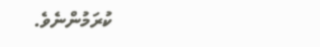ކުރަމުންނެވެ.